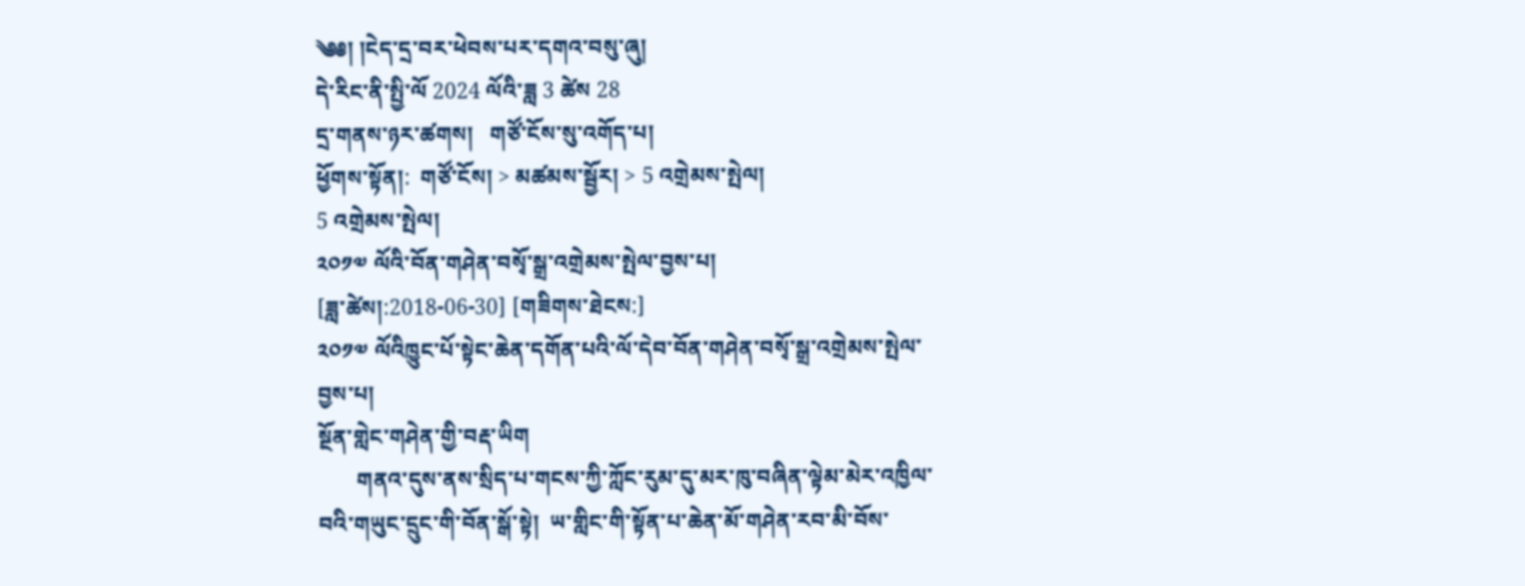༄༅། །ངེད་དྲ་བར་ཕེབས་པར་དགའ་བསུ་ཞུ།
དེ་རིང་ནི་སྤྱི་ལོ 2024 ལོའི་ཟླ 3 ཚེས 28
དྲ་གནས་ཉར་ཚགས།   གཙོ་ངོས་སུ་འགོད་པ།
ཕྱོགས་སྟོན།:  གཙོ་ངོས། > མཚམས་སྦྱོར། > 5 འགྲེམས་སྤེལ།
5 འགྲེམས་སྤེལ།
༢༠༡༧ ལོའི་བོན་གཤེན་བསྭོ་སྒྲ་འགྲེམས་སྤེལ་བྱས་པ།
[ཟླ་ཚེས།:2018-06-30] [གཟིགས་ཐེངས:]
༢༠༡༧ ལོའིཁྱུང་པོ་སྟེང་ཆེན་དགོན་པའི་ལོ་དེབ་བོན་གཤེན་བསྭོ་སྒྲ་འགྲེམས་སྤེལ་བྱས་པ།
སྔོན་གླེང་གཤེན་གྱི་བརྡ་ཡིག
       གནའ་དུས་ནས་སྲིད་པ་གངས་ཀྱི་ཀློང་རུམ་དུ་མར་ཁུ་བཞིན་ལྟེམ་མེར་འཁྱིལ་བའི་གཡུང་དྲུང་གི་བོན་སྒོ་སྟེ།  ཡ་གླིང་གི་སྟོན་པ་ཆེན་མོ་གཤེན་རབ་མི་བོས་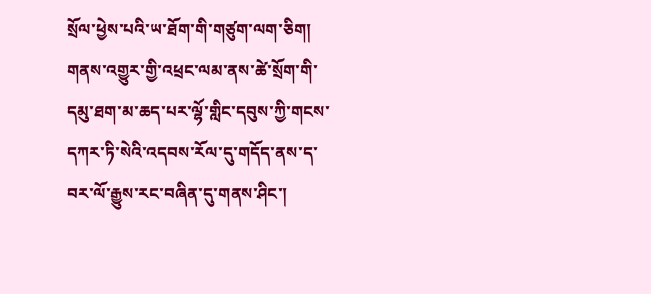སྲོལ་ཕྱེས་པའི་ཡ་ཐོག་གི་གཙུག་ལག་ཅིག། གནས་འགྱུར་གྱི་འཕྲང་ལམ་ནས་ཚེ་སྲོག་གི་དམུ་ཐག་མ་ཆད་པར་ལྷོ་གླིང་དབུས་ཀྱི་གངས་དཀར་ཏི་སེའི་འདབས་རོལ་དུ་གདོད་ནས་ད་བར་ལོ་རྒྱུས་རང་བཞིན་དུ་གནས་ཤིང་།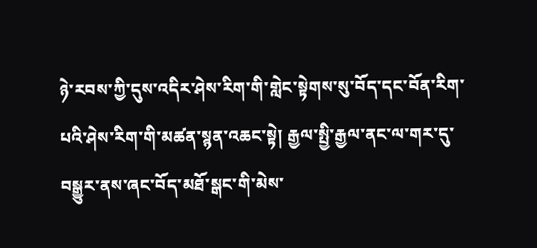ཉེ་རབས་ཀྱི་དུས་འདིར་ཤེས་རིག་གི་གླེང་སྟེགས་སུ་བོད་དང་བོན་རིག་པའི་ཤེས་རིག་གི་མཚན་སྙན་འཆང་སྟེ། རྒྱལ་སྤྱི་རྒྱལ་ནང་ལ་གར་དུ་བསྒྱུར་ནས་ཞང་བོད་མཐོ་སྒང་གི་མེས་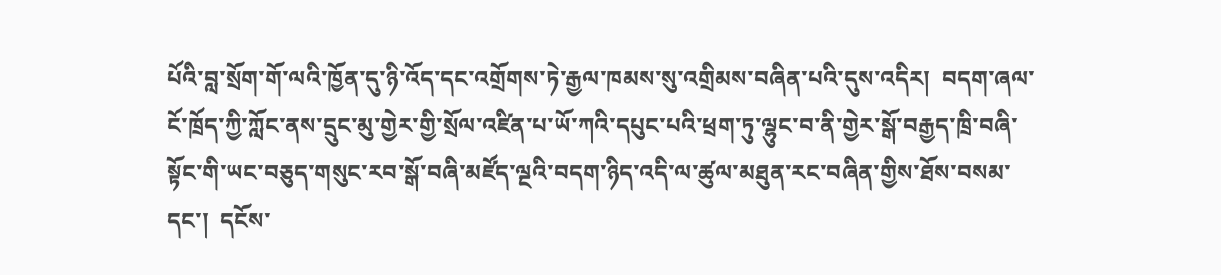པོའི་བླ་སྲོག་གོ་ལའི་ཁྱོན་དུ་ཉི་འོད་དང་འགྲོགས་ཏེ་རྒྱལ་ཁམས་སུ་འགྲིམས་བཞིན་པའི་དུས་འདིར།  བདག་ཞལ་ངོ་ཁྲོད་ཀྱི་ཀློང་ནས་དྲུང་མུ་གྱེར་གྱི་སྲོལ་འཛིན་པ་ཡོ་ཀའི་དཔུང་པའི་ཕྲག་ཏུ་ལྷུང་བ་ནི་གྱེར་སྒོ་བརྒྱད་ཁྲི་བཞི་སྟོང་གི་ཡང་བཅུད་གསུང་རབ་སྒོ་བཞི་མཛོད་ལྔའི་བདག་ཉིད་འདི་ལ་ཚུལ་མཐུན་རང་བཞིན་གྱིས་ཐོས་བསམ་དང་།  དངོས་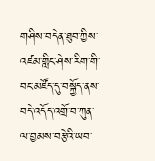གཤིས་བདེན་ཐུབ་ཀྱིས་འཛམ་གླིང་ཤེས་རིག་གི་བང་མཛོད་དུ་བསྐྱོད་ནས་བདེ་འདོད་འགྲོ་བ་ཀུན་ལ་བྱམས་བརྩེའི་ཡབ་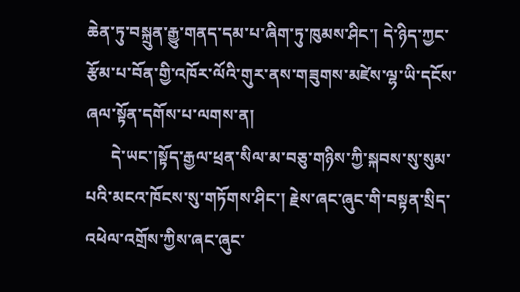ཆེན་ཏུ་བསྐྲུན་རྒྱུ་གནད་དམ་པ་ཞིག་ཏུ་ཁུམས་ཤིང་། དེ་ཉིད་ཀྱང་རྩོམ་པ་བོན་གྱི་འཁོར་ལོའི་གུར་ནས་གཟུགས་མཛེས་ལྷ་ཡི་དངོས་ཞལ་སྟོན་དགོས་པ་ལགས་ན།
      དེ་ཡང་།སྟོད་རྒྱལ་ཕྲན་སིལ་མ་བཅུ་གཉིས་ཀྱི་སྐབས་སུ་སུམ་པའི་མངའ་ཁོངས་སུ་གཏོགས་ཤིང་། རྗེས་ཞང་ཞུང་གི་བསྟན་སྲིད་འཕེལ་འགྲོས་ཀྱིས་ཞང་ཞུང་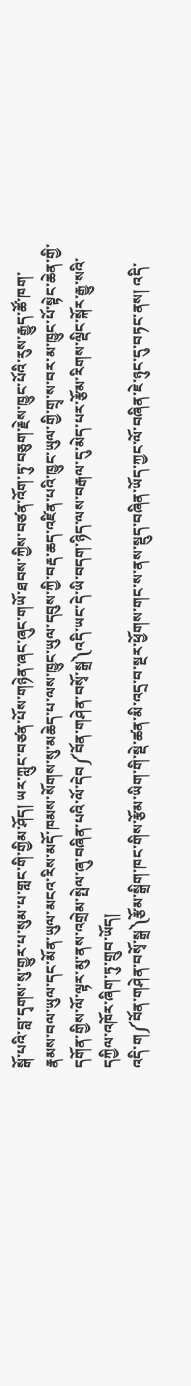སྒོ་པའི་བླ་དྭགས་སུ་གྱུར་པ་སུམ་པ་གླང་གི་གྱིམ་ཤོད། ཡར་ཀླུང་བཙན་པོས་གཉེན་ཞང་ཞུང་གཡོ་ཐབས་ཀྱིས་བཙན་འོག་ཏུ་བཅུག་རྗེས་ཁྱུང་པོའི་རུས་རྒྱུད་ཚོ་ཁག་རྣམས་བལ་ཡུལ་དང་མོན་ཡུལ་མངའ་རིས་མདོ་ཁམས་སོགས་སུ་མཆེད་པ་ལས་ཁྱུང་ཡུལ་དབུས་ཀྱི་བརྡ་ཆད་འཛིན་པའི་ཁྱུང་ཡུལ་གྱི་གྲྭ་ས་བར་མ་ཁྱུང་པོ་སྟེང་ཆེན་གྱི་དགོན་གྱིས་ལོ་ལྟར་མུ་ནས་འགྲེམ་སྤེལ་ཞུ་བཞིན་པའི་ལོ་དེབ༼བོན་གཤེན་བསྭོ་སྒྲ༽འདི་ཡང་དེ་ཡི་བདག་ཉིད་ལས་བརྒལ་དུ་མེད་པར་རྩོམ་རིགས་ལྡིང་སྐོར་རྒྱུ་སའི་དཀྱིལ་འཁོར་ཞིག་ཏུ་གྲུབ་ཡོད།
འདི་ག༼བོན་གཤེན་བསྭོ་སྒྲ༽རྩོམ་སྒྲིག་ཁང་གིས་རྩོམ་ཡིག་གི་སྡེ་ཚན་མི་འདྲ་བ་སྔར་ཕྱོགས་གང་ས་ནས་སྡུད་བཞིན་ཡོད་ཀྱང་ལོ་བཞིན་ཇེ་ཉུང་དུ་བཏང་ནས། འདི་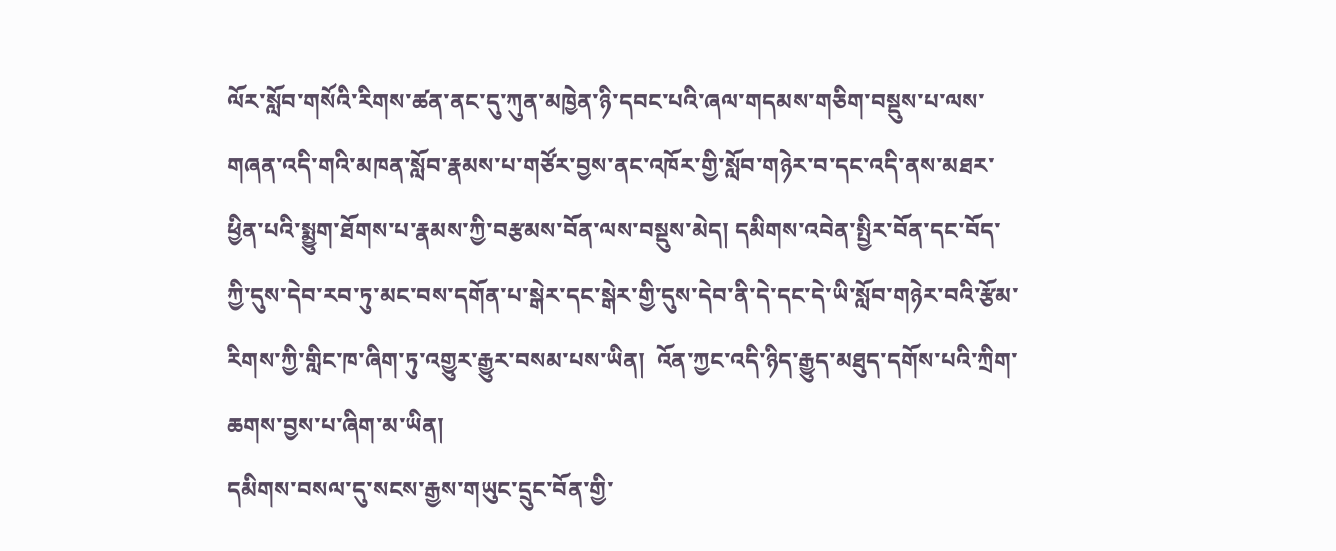ལོར་སློབ་གསོའི་རིགས་ཚན་ནང་དུ་ཀུན་མཁྱེན་ཉི་དབང་པའི་ཞལ་གདམས་གཅིག་བསྡུས་པ་ལས་གཞན་འདི་གའི་མཁན་སློབ་རྣམས་པ་གཙོར་བྱས་ནང་འཁོར་གྱི་སློབ་གཉེར་བ་དང་འདི་ནས་མཐར་ཕྱིན་པའི་སྨྱུག་ཐོགས་པ་རྣམས་ཀྱི་བརྩམས་བོན་ལས་བསྡུས་མེད། དམིགས་འབེན་སྤྱིར་བོན་དང་བོད་ཀྱི་དུས་དེབ་རབ་ཏུ་མང་བས་དགོན་པ་སྒེར་དང་སྒེར་གྱི་དུས་དེབ་ནི་དེ་དང་དེ་ཡི་སློབ་གཉེར་བའི་རྩོམ་རིགས་ཀྱི་གླིང་ཁ་ཞིག་ཏུ་འགྱུར་རྒྱུར་བསམ་པས་ཡིན།  འོན་ཀྱང་འདི་ཉིད་རྒྱུད་མཐུད་དགོས་པའི་ཀྲིག་ཆགས་བྱས་པ་ཞིག་མ་ཡིན།
དམིགས་བསལ་དུ་སངས་རྒྱས་གཡུང་དྲུང་བོན་གྱི་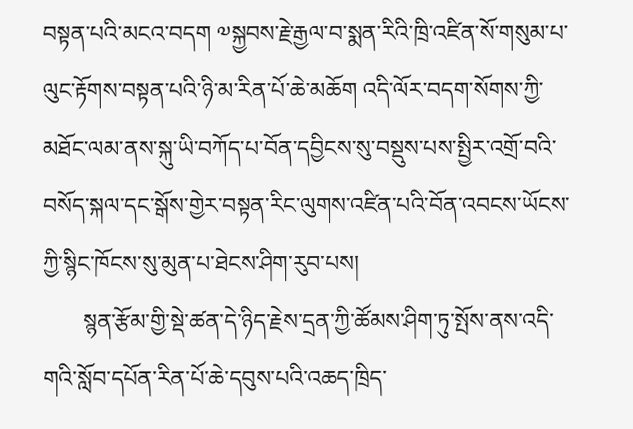བསྟན་པའི་མངའ་བདག ༧སྐྱབས་རྗེ་རྒྱལ་བ་སྨན་རིའི་ཁྲི་འཛིན་སོ་གསུམ་པ་ལུང་རྟོགས་བསྟན་པའི་ཉི་མ་རིན་པོ་ཆེ་མཆོག འདི་ལོར་བདག་སོགས་ཀྱི་མཐོང་ལམ་ནས་སྐུ་ཡི་བཀོད་པ་བོན་དབྱིངས་སུ་བསྡུས་པས་སྤྱིར་འགྲོ་བའི་བསོད་སྐལ་དང་སྒོས་གྱེར་བསྟན་རིང་ལུགས་འཛིན་པའི་བོན་འབངས་ཡོངས་ཀྱི་སྙིང་ཁོངས་སུ་མུན་པ་ཐེངས་ཤིག་རུབ་པས།
       སྙན་རྩོམ་གྱི་སྡེ་ཚན་དེ་ཉིད་རྗེས་དྲན་ཀྱི་ཚོམས་ཤིག་ཏུ་སྤོས་ནས་འདི་གའི་སློབ་དཔོན་རིན་པོ་ཆེ་དབུས་པའི་འཆད་ཁྲིད་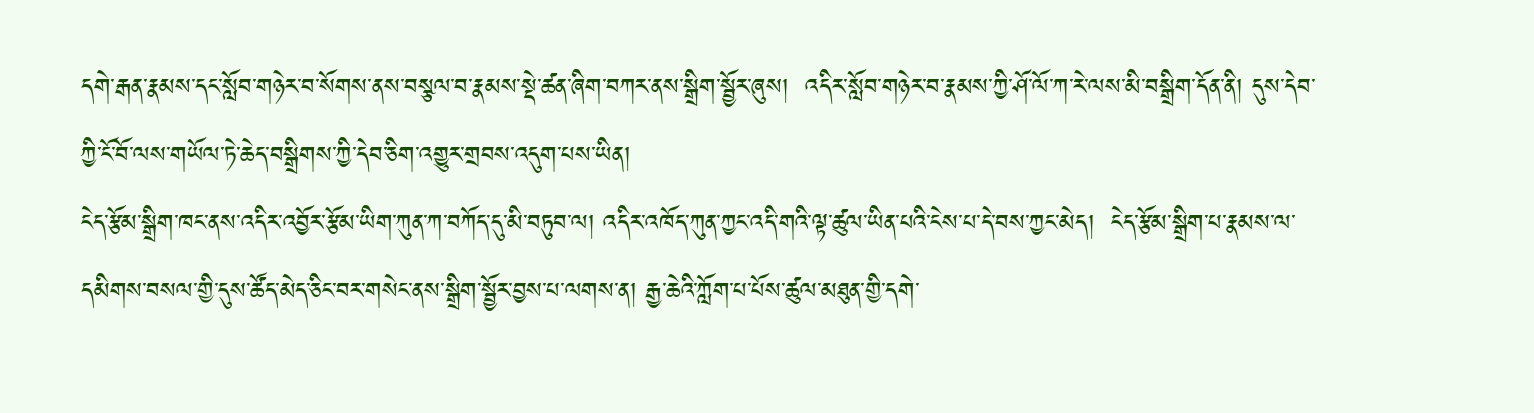དགེ་རྒན་རྣམས་དང་སློབ་གཉེར་བ་སོགས་ནས་བསྩལ་བ་རྣམས་སྡེ་ཚན་ཞིག་བཀར་ནས་སྒྲིག་སྦྱོར་ཞུས།  འདིར་སློབ་གཉེར་བ་རྣམས་ཀྱི་ཤོ་ལོ་ཀ་རེ་ལས་མི་བསྒྲིག་དོན་ནི། དུས་དེབ་ཀྱི་ངོ་བོ་ལས་གཡོལ་ཏེ་ཆེད་བསྒྲིགས་ཀྱི་དེབ་ཅིག་འགྱུར་གྲབས་འདུག་པས་ཡིན།
ངེད་རྩོམ་སྒྲིག་ཁང་ནས་འདིར་འབྱོར་རྩོམ་ཡིག་ཀུན་ཀ་བཀོད་དུ་མི་བཏུབ་ལ། འདིར་འཁོད་ཀུན་ཀྱང་འདི་གའི་ལྟ་ཚུལ་ཡིན་པའི་ངེས་པ་དེ་བས་ཀྱང་མེད།  ངེད་རྩོམ་སྒྲིག་པ་རྣམས་ལ་དམིགས་བསལ་གྱི་དུས་ཚོད་མེད་ཅིང་བར་གསེང་ནས་སྒྲིག་སྦྱོར་བྱས་པ་ལགས་ན། རྒྱ་ཆེའི་ཀློག་པ་པོས་ཚུལ་མཐུན་གྱི་དགེ་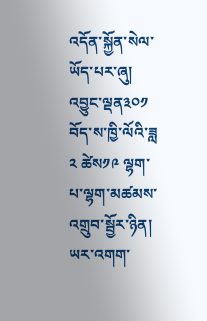འདོན་སྐྱོན་སེལ་ཡོད་པར་ཞུ།
འབྱུང་ལྡན༣༠༡ བོད་ས་ཁྱི་ལོའི་ཟླ ༢ ཚེས༡༩ ལྷག་པ་ལྷག་མཚམས་འགྲུབ་སྦྱོར་ཉིན། ཡར་འགག་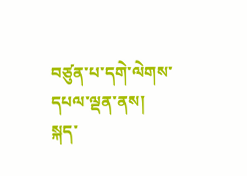བཙུན་པ་དགེ་ལེགས་དཔལ་ལྡན་ནས།
སྐད་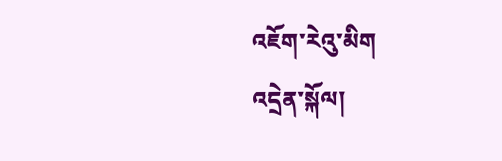འཇོག་རེའུ་མིག
འདྲེན་སྐོལ།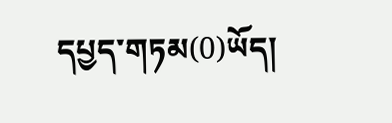དཔྱད་གཏམ(0)ཡོད།